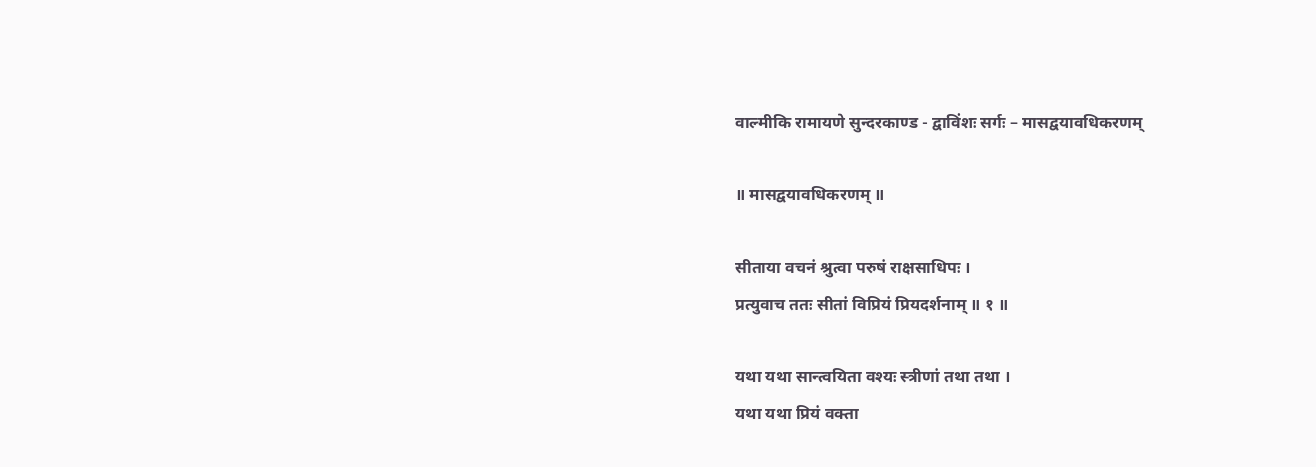वाल्मीकि रामायणे सुन्दरकाण्ड - द्वाविंशः सर्गः – मासद्वयावधिकरणम्

॥ मासद्वयावधिकरणम् ॥

सीताया वचनं श्रुत्वा परुषं राक्षसाधिपः ।
प्रत्युवाच ततः सीतां विप्रियं प्रियदर्शनाम् ॥ १ ॥

यथा यथा सान्त्वयिता वश्यः स्त्रीणां तथा तथा ।
यथा यथा प्रियं वक्ता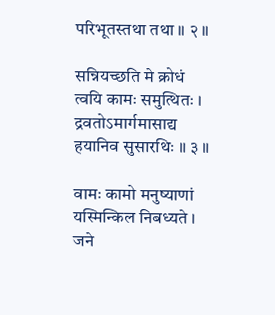परिभूतस्तथा तथा ॥ २ ॥

सन्नियच्छति मे क्रोधं त्वयि कामः समुत्थितः ।
द्रवतोऽमार्गमासाद्य हयानिव सुसारथिः ॥ ३ ॥

वामः कामो मनुष्याणां यस्मिन्किल निबध्यते ।
जने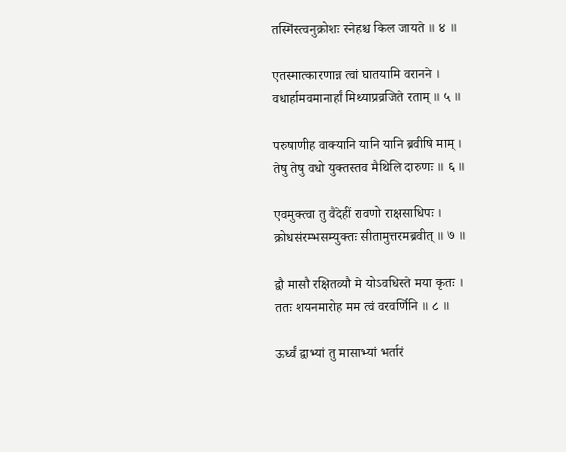तस्मिंस्त्वनुक्रोशः स्नेहश्च किल जायते ॥ ४ ॥

एतस्मात्कारणान्न त्वां घातयामि वरानने ।
वधार्हामवमानार्हां मिथ्याप्रव्रजिते रताम् ॥ ५ ॥

परुषाणीह वाक्यानि यानि यानि ब्रवीषि माम् ।
तेषु तेषु वधो युक्तस्तव मैथिलि दारुणः ॥ ६ ॥

एवमुक्त्वा तु वैदेहीं रावणो राक्षसाधिपः ।
क्रोधसंरम्भसम्युक्तः सीतामुत्तरमब्रवीत् ॥ ७ ॥

द्वौ मासौ रक्षितव्यौ मे योऽवधिस्ते मया कृतः ।
ततः शयनमारोह मम त्वं वरवर्णिनि ॥ ८ ॥

ऊर्ध्वं द्वाभ्यां तु मासाभ्यां भर्तारं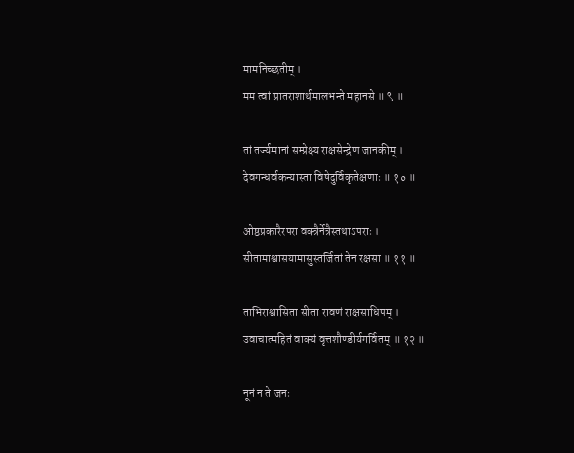मामनिच्छतीम् ।
मम त्वां प्रातराशार्थमालभन्ते महानसे ॥ ९ ॥

तां तर्ज्यमानां सम्प्रेक्ष्य राक्षसेन्द्रेण जानकीम् ।
देवगन्धर्वकन्यास्ता विषेदुर्विकृतेक्षणाः ॥ १० ॥

ओष्ठप्रकारैरपरा वक्त्रैर्नेत्रैस्तथाऽपराः ।
सीतामाश्वासयामासुस्तर्जितां तेन रक्षसा ॥ ११ ॥

ताभिराश्वासिता सीता रावणं राक्षसाधिपम् ।
उवाचात्महितं वाक्यं वृत्तशौण्डीर्यगर्वितम् ॥ १२ ॥

नूनं न ते जनः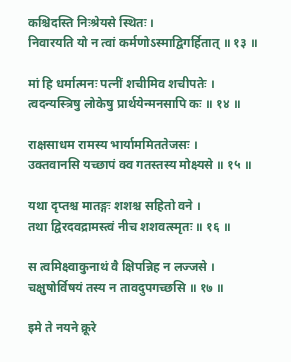कश्चिदस्ति निःश्रेयसे स्थितः ।
निवारयति यो न त्वां कर्मणोऽस्माद्विगर्हितात् ॥ १३ ॥

मां हि धर्मात्मनः पत्नीं शचीमिव शचीपतेः ।
त्वदन्यस्त्रिषु लोकेषु प्रार्थयेन्मनसापि कः ॥ १४ ॥

राक्षसाधम रामस्य भार्याममिततेजसः ।
उक्तवानसि यच्छापं क्व गतस्तस्य मोक्ष्यसे ॥ १५ ॥

यथा दृप्तश्च मातङ्गः शशश्च सहितो वने ।
तथा द्विरदवद्रामस्त्वं नीच शशवत्स्मृतः ॥ १६ ॥

स त्वमिक्ष्वाकुनाथं वै क्षिपन्निह न लज्जसे ।
चक्षुषोर्विषयं तस्य न तावदुपगच्छसि ॥ १७ ॥

इमे ते नयने क्रूरे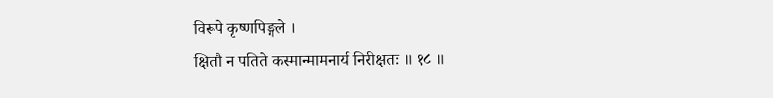विरूपे कृष्णपिङ्गले ।
क्षितौ न पतिते कस्मान्मामनार्य निरीक्षतः ॥ १८ ॥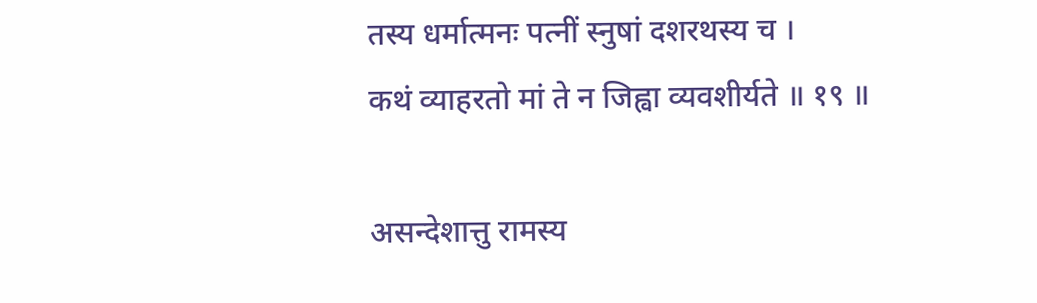तस्य धर्मात्मनः पत्नीं स्नुषां दशरथस्य च ।
कथं व्याहरतो मां ते न जिह्वा व्यवशीर्यते ॥ १९ ॥

असन्देशात्तु रामस्य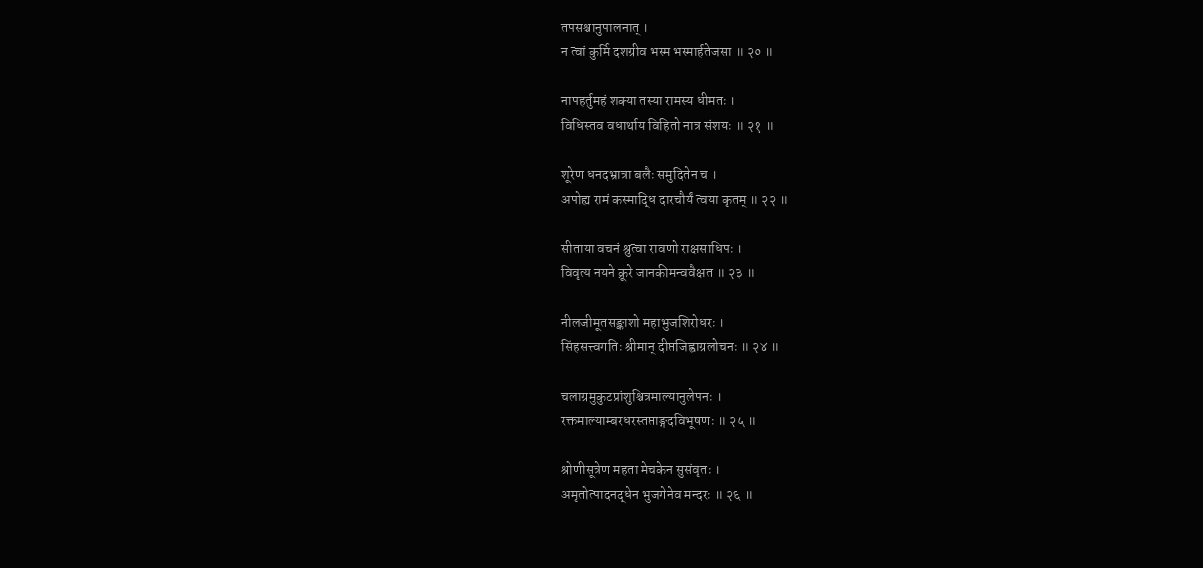तपसश्चानुपालनात् ।
न त्वां कुर्मि दशग्रीव भस्म भस्मार्हतेजसा ॥ २० ॥

नापहर्तुमहं शक्या तस्या रामस्य धीमतः ।
विधिस्तव वधार्थाय विहितो नात्र संशयः ॥ २१ ॥

शूरेण धनदभ्रात्रा बलैः समुदितेन च ।
अपोह्य रामं कस्माद्धि दारचौर्यं त्वया कृतम् ॥ २२ ॥

सीताया वचनं श्रुत्वा रावणो राक्षसाधिपः ।
विवृत्य नयने क्रूरे जानकीमन्ववैक्षत ॥ २३ ॥

नीलजीमूतसङ्काशो महाभुजशिरोधरः ।
सिंहसत्त्वगतिः श्रीमान् दीप्तजिह्वाग्रलोचनः ॥ २४ ॥

चलाग्रमुकुटप्रांशुश्चित्रमाल्यानुलेपनः ।
रक्तमाल्याम्बरधरस्तप्ताङ्गदविभूषणः ॥ २५ ॥

श्रोणीसूत्रेण महता मेचकेन सुसंवृतः ।
अमृतोत्पादनद्धेन भुजगेनेव मन्दरः ॥ २६ ॥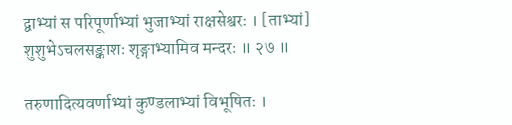द्वाभ्यां स परिपूर्णाभ्यां भुजाभ्यां राक्षसेश्वरः । [ताभ्यां]
शुशुभेऽचलसङ्काशः शृङ्गाभ्यामिव मन्दरः ॥ २७ ॥

तरुणादित्यवर्णाभ्यां कुण्डलाभ्यां विभूषितः ।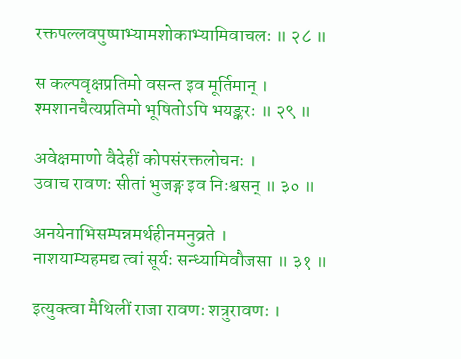रक्तपल्लवपुष्पाभ्यामशोकाभ्यामिवाचलः ॥ २८ ॥

स कल्पवृक्षप्रतिमो वसन्त इव मूर्तिमान् ।
श्मशानचैत्यप्रतिमो भूषितोऽपि भयङ्करः ॥ २९ ॥

अवेक्षमाणो वैदेहीं कोपसंरक्तलोचनः ।
उवाच रावणः सीतां भुजङ्ग इव निःश्वसन् ॥ ३० ॥

अनयेनाभिसम्पन्नमर्थहीनमनुव्रते ।
नाशयाम्यहमद्य त्वां सूर्यः सन्ध्यामिवौजसा ॥ ३१ ॥

इत्युक्त्वा मैथिलीं राजा रावणः शत्रुरावणः ।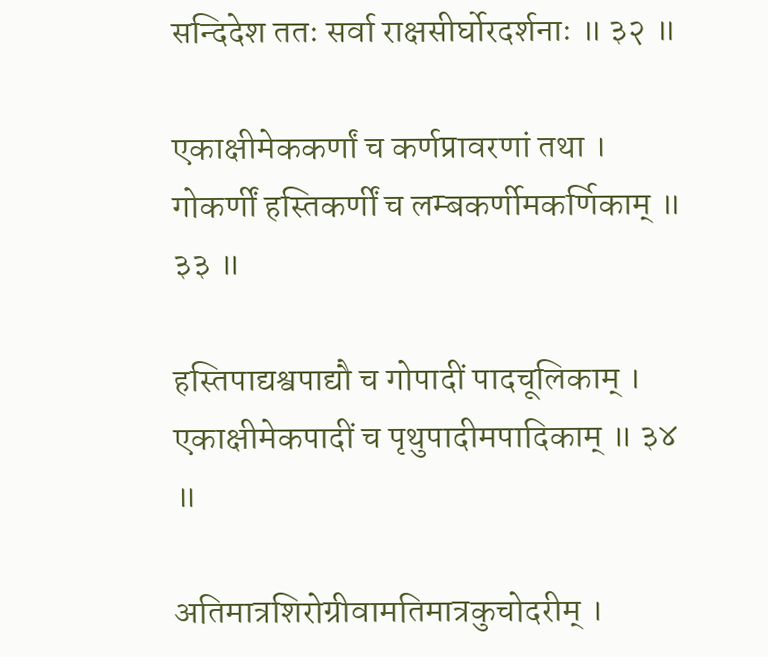सन्दिदेश ततः सर्वा राक्षसीर्घोरदर्शनाः ॥ ३२ ॥

एकाक्षीमेककर्णां च कर्णप्रावरणां तथा ।
गोकर्णीं हस्तिकर्णीं च लम्बकर्णीमकर्णिकाम् ॥ ३३ ॥

हस्तिपाद्यश्वपाद्यौ च गोपादीं पादचूलिकाम् ।
एकाक्षीमेकपादीं च पृथुपादीमपादिकाम् ॥ ३४ ॥

अतिमात्रशिरोग्रीवामतिमात्रकुचोदरीम् ।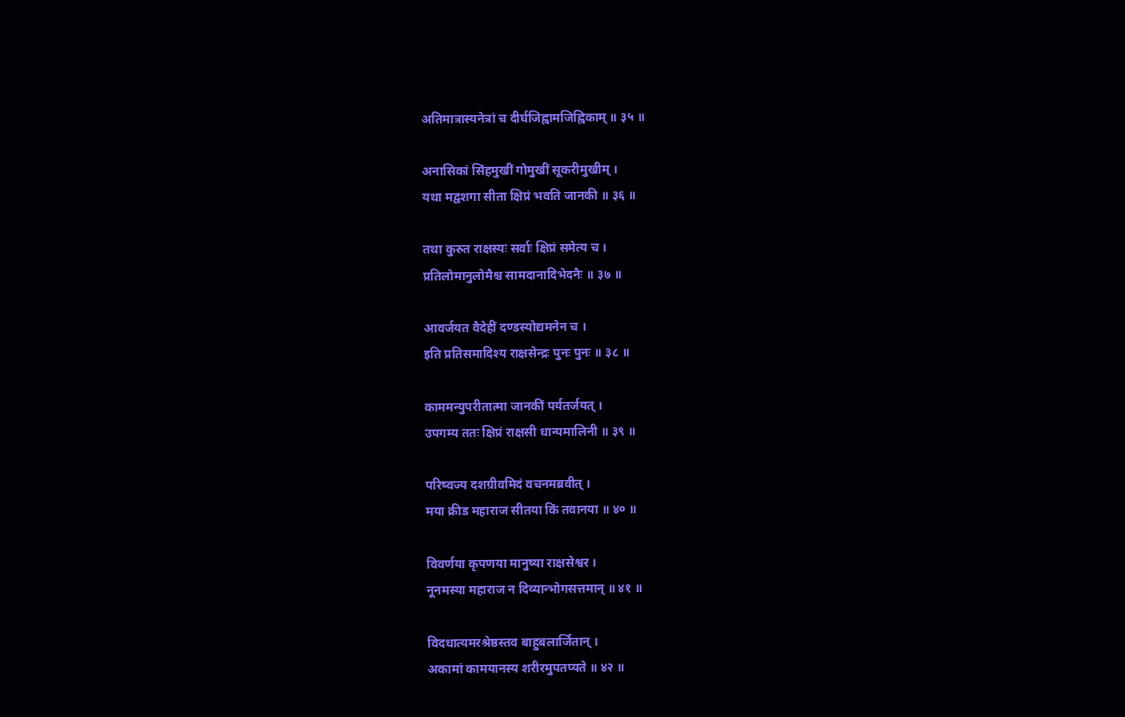अतिमात्रास्यनेत्रां च दीर्घजिह्वामजिह्विकाम् ॥ ३५ ॥

अनासिकां सिंहमुखीं गोमुखीं सूकरीमुखीम् ।
यथा मद्वशगा सीता क्षिप्रं भवति जानकी ॥ ३६ ॥

तथा कुरुत राक्षस्यः सर्वाः क्षिप्रं समेत्य च ।
प्रतिलोमानुलोमैश्च सामदानादिभेदनैः ॥ ३७ ॥

आवर्जयत वैदेहीं दण्डस्योद्यमनेन च ।
इति प्रतिसमादिश्य राक्षसेन्द्रः पुनः पुनः ॥ ३८ ॥

काममन्युपरीतात्मा जानकीं पर्यतर्जयत् ।
उपगम्य ततः क्षिप्रं राक्षसी धान्यमालिनी ॥ ३९ ॥

परिष्वज्य दशग्रीवमिदं वचनमब्रवीत् ।
मया क्रीड महाराज सीतया किं तवानया ॥ ४० ॥

विवर्णया कृपणया मानुष्या राक्षसेश्वर ।
नूनमस्या महाराज न दिव्यान्भोगसत्तमान् ॥ ४१ ॥

विदधात्यमरश्रेष्ठस्तव बाहुबलार्जितान् ।
अकामां कामयानस्य शरीरमुपतप्यते ॥ ४२ ॥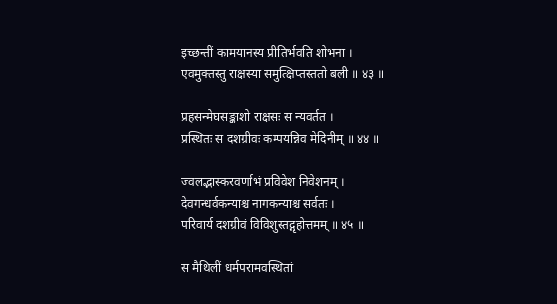इच्छन्तीं कामयानस्य प्रीतिर्भवति शोभना ।
एवमुक्तस्तु राक्षस्या समुत्क्षिप्तस्ततो बली ॥ ४३ ॥

प्रहसन्मेघसङ्काशो राक्षसः स न्यवर्तत ।
प्रस्थितः स दशग्रीवः कम्पयन्निव मेदिनीम् ॥ ४४ ॥

ज्वलद्भास्करवर्णाभं प्रविवेश निवेशनम् ।
देवगन्धर्वकन्याश्च नागकन्याश्च सर्वतः ।
परिवार्य दशग्रीवं विविशुस्तद्गृहोत्तमम् ॥ ४५ ॥

स मैथिलीं धर्मपरामवस्थितां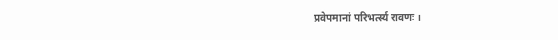प्रवेपमानां परिभर्त्स्य रावणः ।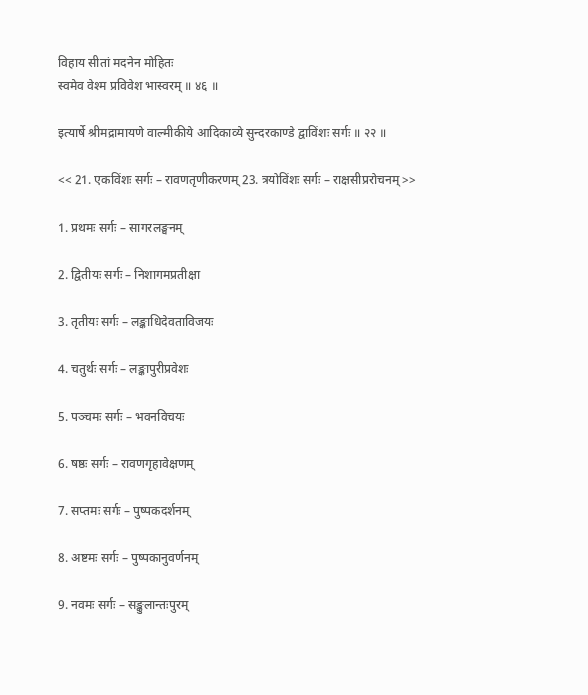विहाय सीतां मदनेन मोहितः
स्वमेव वेश्म प्रविवेश भास्वरम् ॥ ४६ ॥

इत्यार्षे श्रीमद्रामायणे वाल्मीकीये आदिकाव्ये सुन्दरकाण्डे द्वाविंशः सर्गः ॥ २२ ॥

<< 21. एकविंशः सर्गः – रावणतृणीकरणम् 23. त्रयोविंशः सर्गः – राक्षसीप्ररोचनम् >>

1. प्रथमः सर्गः – सागरलङ्घनम्

2. द्वितीयः सर्गः – निशागमप्रतीक्षा

3. तृतीयः सर्गः – लङ्काधिदेवताविजयः

4. चतुर्थः सर्गः – लङ्कापुरीप्रवेशः

5. पञ्चमः सर्गः – भवनविचयः

6. षष्ठः सर्गः – रावणगृहावेक्षणम्

7. सप्तमः सर्गः – पुष्पकदर्शनम्

8. अष्टमः सर्गः – पुष्पकानुवर्णनम्

9. नवमः सर्गः – सङ्कुलान्तःपुरम्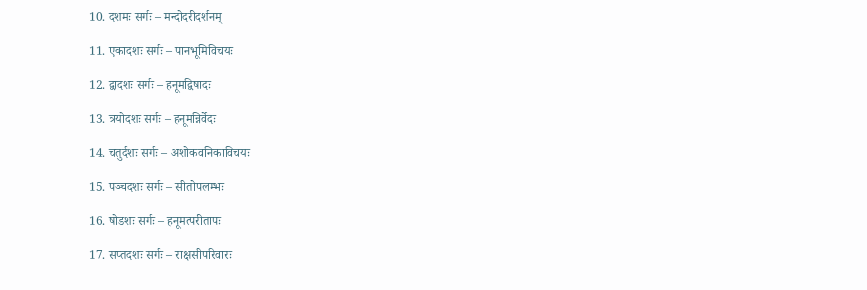10. दशमः सर्गः – मन्दोदरीदर्शनम्

11. एकादशः सर्गः – पानभूमिविचयः

12. द्वादशः सर्गः – हनूमद्विषादः

13. त्रयोदशः सर्गः – हनूमन्निर्वेदः

14. चतुर्दशः सर्गः – अशोकवनिकाविचयः

15. पञ्चदशः सर्गः – सीतोपलम्भः

16. षोडशः सर्गः – हनूमत्परीतापः

17. सप्तदशः सर्गः – राक्षसीपरिवारः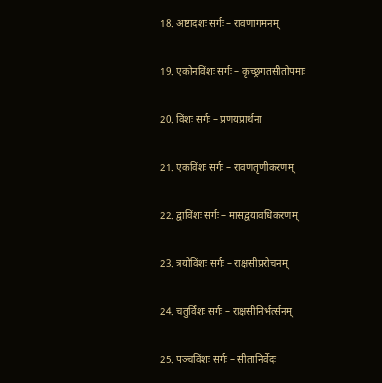18. अष्टादशः सर्गः – रावणागमनम्

19. एकोनविंशः सर्गः – कृच्छ्रगतसीतोपमाः

20. विंशः सर्गः – प्रणयप्रार्थना

21. एकविंशः सर्गः – रावणतृणीकरणम्

22. द्वाविंशः सर्गः – मासद्वयावधिकरणम्

23. त्रयोविंशः सर्गः – राक्षसीप्ररोचनम्

24. चतुर्विंशः सर्गः – राक्षसीनिर्भर्त्सनम्

25. पञ्चविंशः सर्गः – सीतानिर्वेदः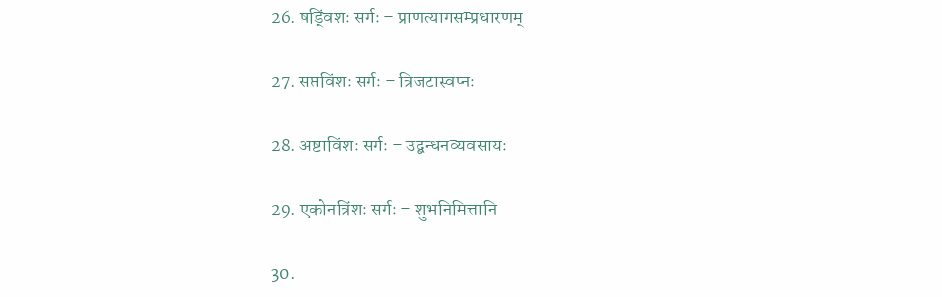26. षड्विंशः सर्गः – प्राणत्यागसम्प्रधारणम्

27. सप्तविंशः सर्गः – त्रिजटास्वप्नः

28. अष्टाविंशः सर्गः – उद्बन्धनव्यवसायः

29. एकोनत्रिंशः सर्गः – शुभनिमित्तानि

30.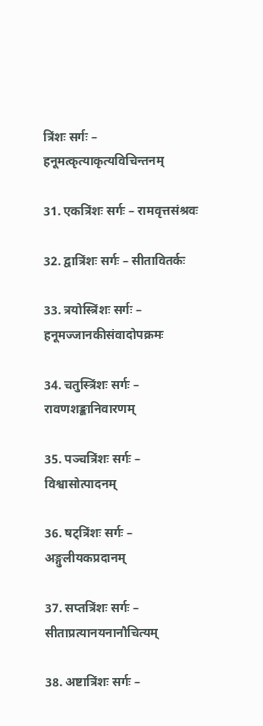त्रिंशः सर्गः – हनूमत्कृत्याकृत्यविचिन्तनम्

31. एकत्रिंशः सर्गः – रामवृत्तसंश्रवः

32. द्वात्रिंशः सर्गः – सीतावितर्कः

33. त्रयोस्त्रिंशः सर्गः – हनूमज्जानकीसंवादोपक्रमः

34. चतुस्त्रिंशः सर्गः – रावणशङ्कानिवारणम्

35. पञ्चत्रिंशः सर्गः – विश्वासोत्पादनम्

36. षट्त्रिंशः सर्गः – अङ्गुलीयकप्रदानम्

37. सप्तत्रिंशः सर्गः – सीताप्रत्यानयनानौचित्यम्

38. अष्टात्रिंशः सर्गः –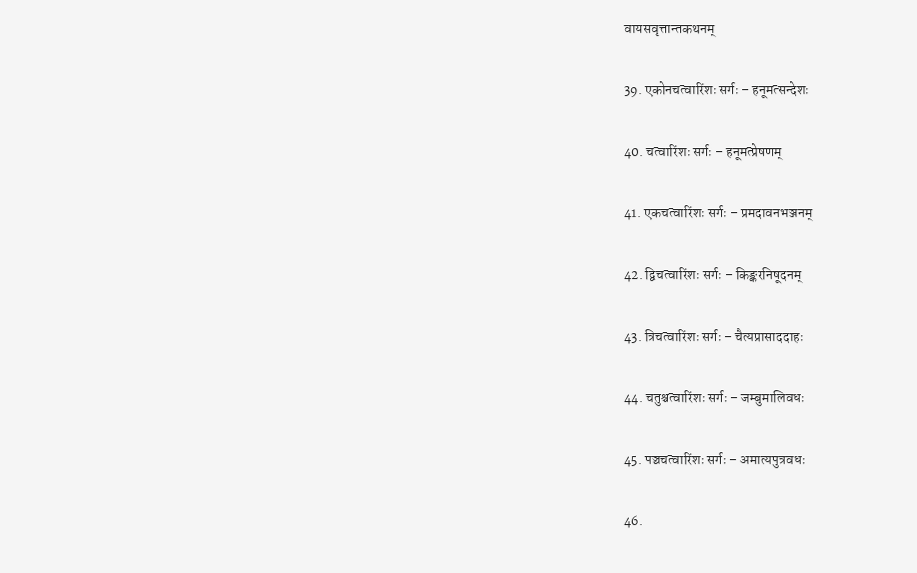वायसवृत्तान्तकथनम्

39. एकोनचत्वारिंशः सर्गः – हनूमत्सन्देशः

40. चत्वारिंशः सर्गः – हनूमत्प्रेषणम्

41. एकचत्वारिंशः सर्गः – प्रमदावनभञ्जनम्

42. द्विचत्वारिंशः सर्गः – किङ्करनिषूदनम्

43. त्रिचत्वारिंशः सर्गः – चैत्यप्रासाददाहः

44. चतुश्चत्वारिंशः सर्गः – जम्बुमालिवधः

45. पञ्चचत्वारिंशः सर्गः – अमात्यपुत्रवधः

46.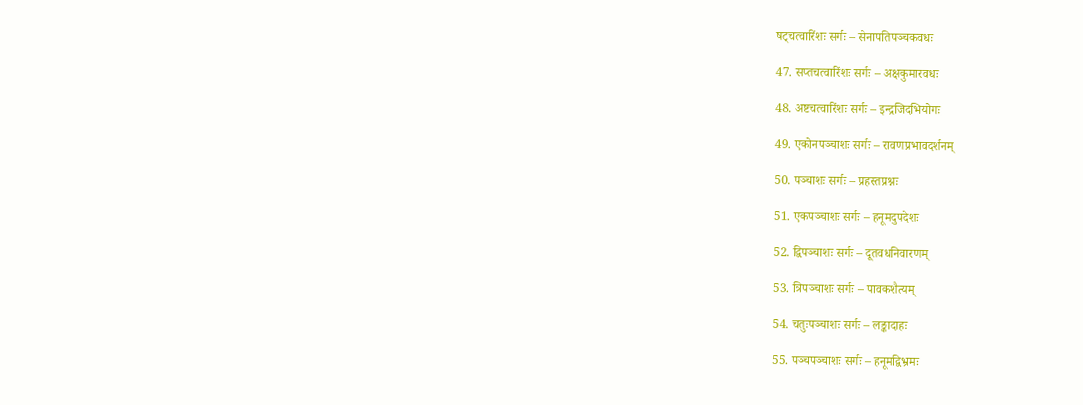षट्चत्वारिंशः सर्गः – सेनापतिपञ्चकवधः

47. सप्तचत्वारिंशः सर्गः – अक्षकुमारवधः

48. अष्टचत्वारिंशः सर्गः – इन्द्रजिदभियोगः

49. एकोनपञ्चाशः सर्गः – रावणप्रभावदर्शनम्

50. पञ्चाशः सर्गः – प्रहस्तप्रश्नः

51. एकपञ्चाशः सर्गः – हनूमदुपदेशः

52. द्विपञ्चाशः सर्गः – दूतवधनिवारणम्

53. त्रिपञ्चाशः सर्गः – पावकशैत्यम्

54. चतुःपञ्चाशः सर्गः – लङ्कादाहः

55. पञ्चपञ्चाशः सर्गः – हनूमद्विभ्रमः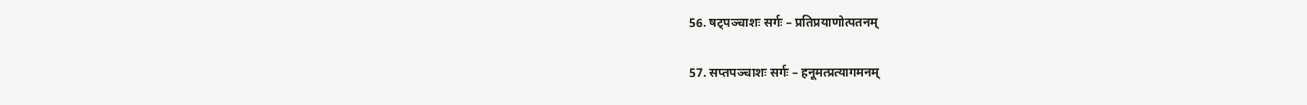56. षट्पञ्चाशः सर्गः – प्रतिप्रयाणोत्पतनम्

57. सप्तपञ्चाशः सर्गः – हनूमत्प्रत्यागमनम्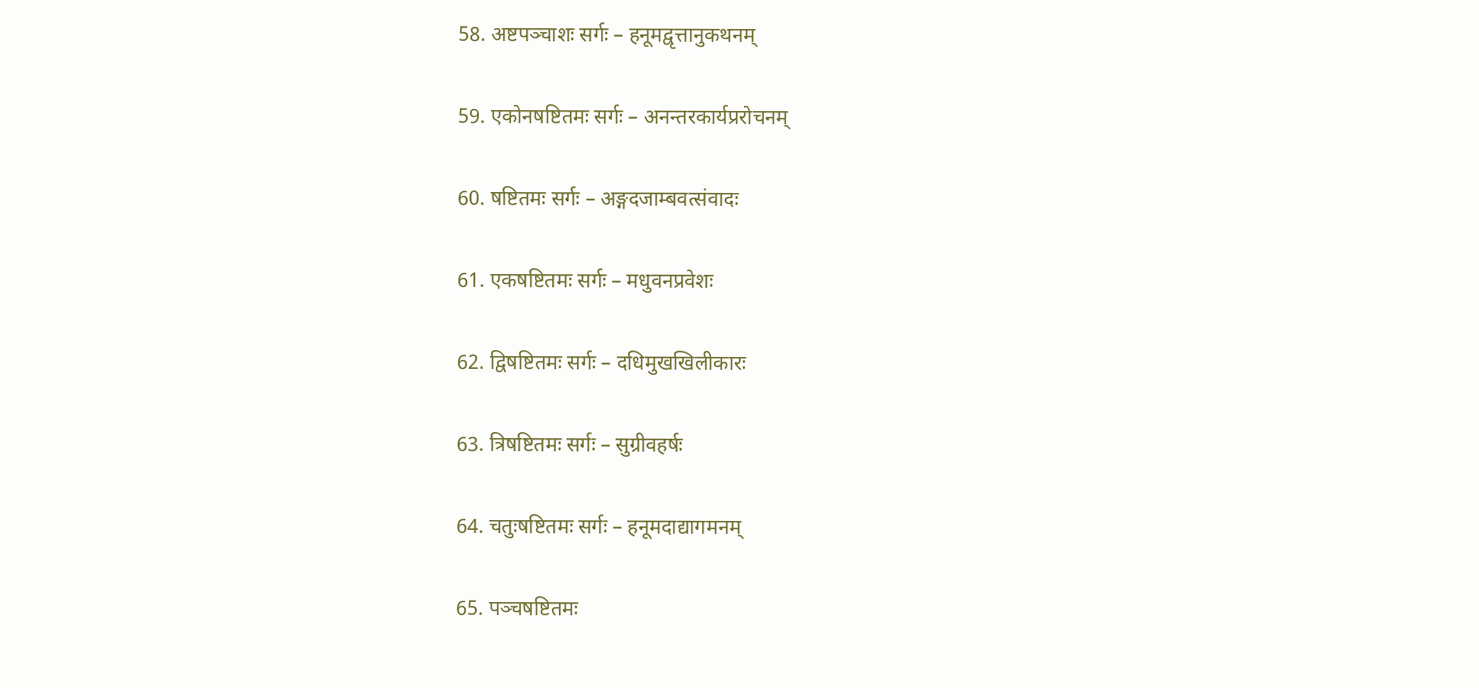58. अष्टपञ्चाशः सर्गः – हनूमद्वृत्तानुकथनम्

59. एकोनषष्टितमः सर्गः – अनन्तरकार्यप्ररोचनम्

60. षष्टितमः सर्गः – अङ्गदजाम्बवत्संवादः

61. एकषष्टितमः सर्गः – मधुवनप्रवेशः

62. द्विषष्टितमः सर्गः – दधिमुखखिलीकारः

63. त्रिषष्टितमः सर्गः – सुग्रीवहर्षः

64. चतुःषष्टितमः सर्गः – हनूमदाद्यागमनम्

65. पञ्चषष्टितमः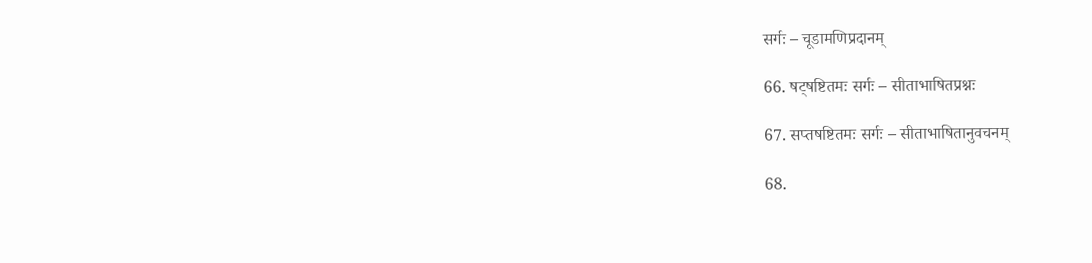सर्गः – चूडामणिप्रदानम्

66. षट्षष्टितमः सर्गः – सीताभाषितप्रश्नः

67. सप्तषष्टितमः सर्गः – सीताभाषितानुवचनम्

68.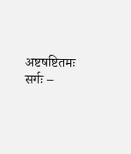अष्टषष्टितमः सर्गः –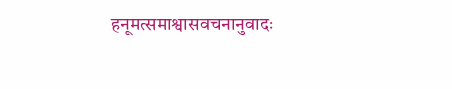हनूमत्समाश्वासवचनानुवादः